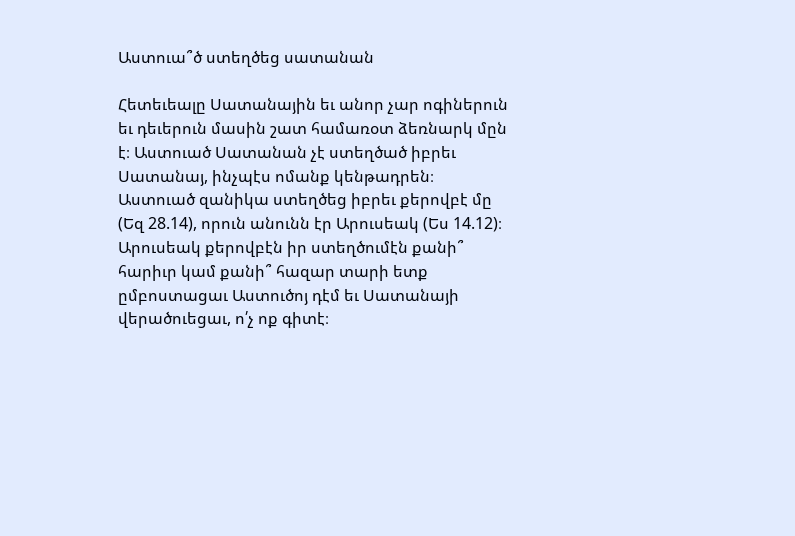Աստուա՞ծ ստեղծեց սատանան

Հետեւեալը Սատանային եւ անոր չար ոգիներուն եւ դեւերուն մասին շատ համառօտ ձեռնարկ մըն է։ Աստուած Սատանան չէ ստեղծած իբրեւ Սատանայ, ինչպէս ոմանք կենթադրեն։ Աստուած զանիկա ստեղծեց իբրեւ քերովբէ մը (Եզ 28.14), որուն անունն էր Արուսեակ (Ես 14.12)։
Արուսեակ քերովբէն իր ստեղծումէն քանի՞ հարիւր կամ քանի՞ հազար տարի ետք ըմբոստացաւ Աստուծոյ դէմ եւ Սատանայի վերածուեցաւ, ո՛չ ոք գիտէ։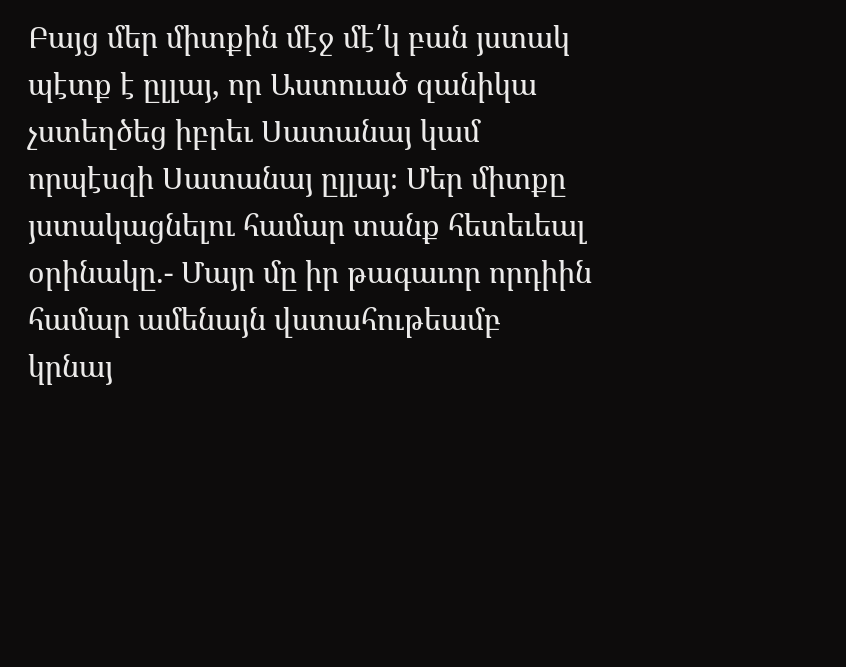Բայց մեր միտքին մէջ մէ՛կ բան յստակ պէտք է ըլլայ, որ Աստուած զանիկա չստեղծեց իբրեւ Սատանայ կամ որպէսզի Սատանայ ըլլայ։ Մեր միտքը յստակացնելու համար տանք հետեւեալ օրինակը.- Մայր մը իր թագաւոր որդիին համար ամենայն վստահութեամբ կրնայ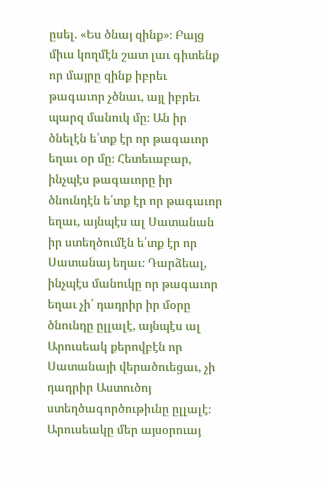ըսել. «Ես ծնայ զինք»։ Բայց միւս կողմէն շատ լաւ գիտենք որ մայրը զինք իբրեւ թագաւոր չծնաւ, այլ իբրեւ պարզ մանուկ մը։ Ան իր ծնելէն ե՛տք էր որ թագաւոր եղաւ օր մը։ Հետեւաբար, ինչպէս թագաւորը իր ծնունդէն ե՛տք էր որ թագաւոր եղաւ, այնպէս ալ Սատանան իր ստեղծումէն ե՛տք էր որ Սատանայ եղաւ։ Դարձեալ, ինչպէս մանուկը որ թագաւոր եղաւ չի՛ դադրիր իր մօրը ծնունդը ըլլալէ, այնպէս ալ Արուսեակ քերովբէն որ Սատանայի վերածուեցաւ, չի դադրիր Աստուծոյ ստեղծագործութիւնը ըլլալէ։
Արուսեակը մեր այսօրուայ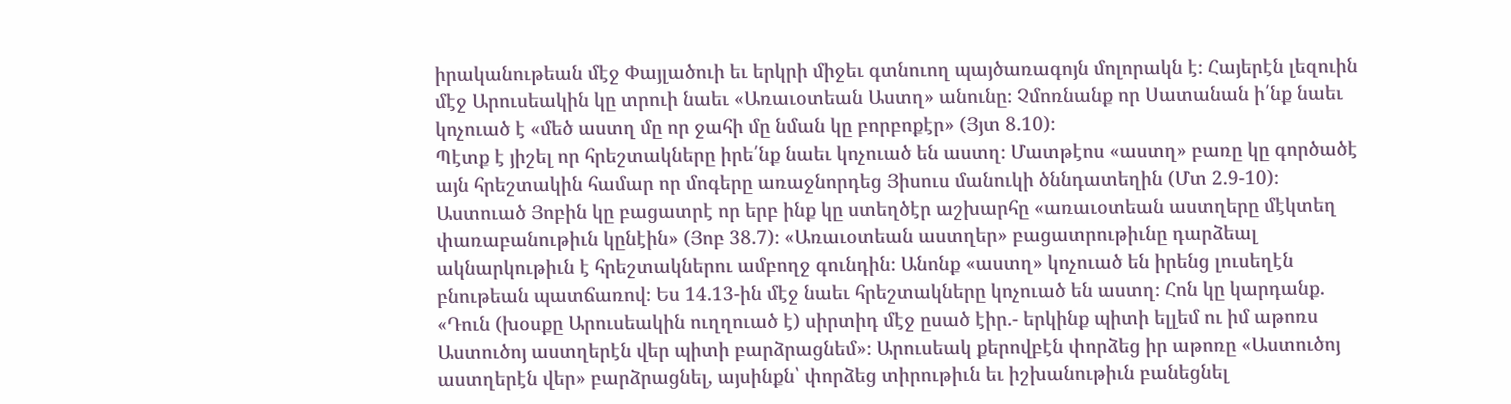իրականութեան մէջ Փայլածուի եւ երկրի միջեւ գտնուող պայծառագոյն մոլորակն է։ Հայերէն լեզուին մէջ Արուսեակին կը տրուի նաեւ «Առաւօտեան Աստղ» անունը։ Չմոռնանք որ Սատանան ի՛նք նաեւ կոչուած է «մեծ աստղ մը որ ջահի մը նման կը բորբոքէր» (Յյտ 8.10)։
Պէտք է յիշել որ հրեշտակները իրե՛նք նաեւ կոչուած են աստղ։ Մատթէոս «աստղ» բառը կը գործածէ այն հրեշտակին համար որ մոգերը առաջնորդեց Յիսուս մանուկի ծննդատեղին (Մտ 2.9-10)։ Աստուած Յոբին կը բացատրէ որ երբ ինք կը ստեղծէր աշխարհը «առաւօտեան աստղերը մէկտեղ փառաբանութիւն կընէին» (Յոբ 38.7)։ «Առաւօտեան աստղեր» բացատրութիւնը դարձեալ ակնարկութիւն է հրեշտակներու ամբողջ գունդին։ Անոնք «աստղ» կոչուած են իրենց լուսեղէն բնութեան պատճառով։ Ես 14.13-ին մէջ նաեւ հրեշտակները կոչուած են աստղ։ Հոն կը կարդանք. «Դուն (խօսքը Արուսեակին ուղղուած է) սիրտիդ մէջ ըսած էիր.- երկինք պիտի ելլեմ ու իմ աթոռս Աստուծոյ աստղերէն վեր պիտի բարձրացնեմ»։ Արուսեակ քերովբէն փորձեց իր աթոռը «Աստուծոյ աստղերէն վեր» բարձրացնել, այսինքն՝ փորձեց տիրութիւն եւ իշխանութիւն բանեցնել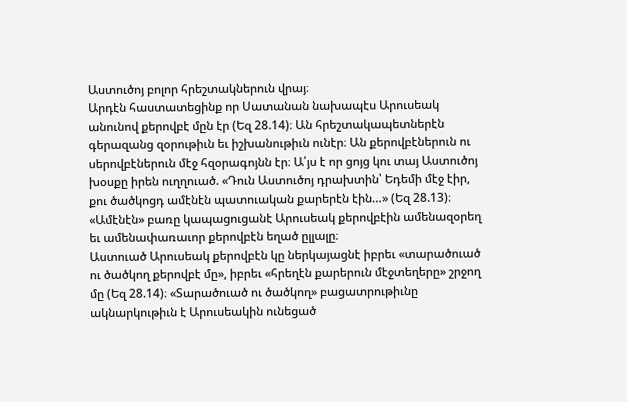Աստուծոյ բոլոր հրեշտակներուն վրայ։
Արդէն հաստատեցինք որ Սատանան նախապէս Արուսեակ անունով քերովբէ մըն էր (Եզ 28.14)։ Ան հրեշտակապետներէն գերազանց զօրութիւն եւ իշխանութիւն ունէր։ Ան քերովբէներուն ու սերովբէներուն մէջ հզօրագոյնն էր։ Ա՛յս է որ ցոյց կու տայ Աստուծոյ խօսքը իրեն ուղղուած. «Դուն Աստուծոյ դրախտին՝ Եդեմի մէջ էիր, քու ծածկոցդ ամէնէն պատուական քարերէն էին…» (Եզ 28.13)։ «Ամէնէն» բառը կապացուցանէ Արուսեակ քերովբէին ամենազօրեղ եւ ամենափառաւոր քերովբէն եղած ըլլալը։
Աստուած Արուսեակ քերովբէն կը ներկայացնէ իբրեւ «տարածուած ու ծածկող քերովբէ մը», իբրեւ «հրեղէն քարերուն մէջտեղերը» շրջող մը (Եզ 28.14)։ «Տարածուած ու ծածկող» բացատրութիւնը ակնարկութիւն է Արուսեակին ունեցած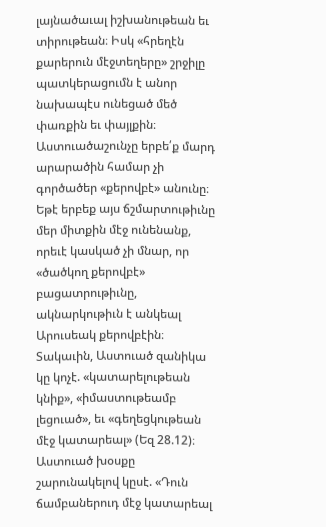լայնածաւալ իշխանութեան եւ տիրութեան։ Իսկ «հրեղէն քարերուն մէջտեղերը» շրջիլը պատկերացումն է անոր նախապէս ունեցած մեծ փառքին եւ փայլքին։ Աստուածաշունչը երբե՛ք մարդ արարածին համար չի գործածեր «քերովբէ» անունը։ Եթէ երբեք այս ճշմարտութիւնը մեր միտքին մէջ ունենանք, որեւէ կասկած չի մնար, որ «ծածկող քերովբէ» բացատրութիւնը, ակնարկութիւն է անկեալ Արուսեակ քերովբէին։
Տակաւին, Աստուած զանիկա կը կոչէ. «կատարելութեան կնիք», «իմաստութեամբ լեցուած», եւ «գեղեցկութեան մէջ կատարեալ» (Եզ 28.12)։ Աստուած խօսքը շարունակելով կըսէ. «Դուն ճամբաներուդ մէջ կատարեալ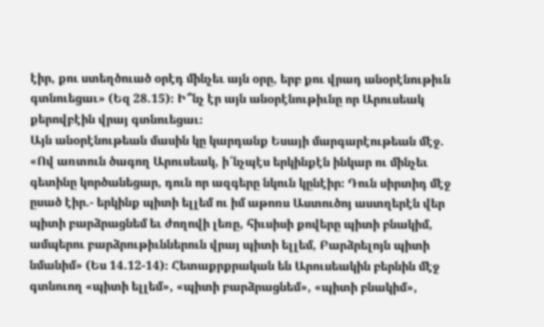էիր, քու ստեղծուած օրէդ մինչեւ այն օրը, երբ քու վրադ անօրէնութիւն գտնուեցաւ» (Եզ 28.15)։ Ի՞նչ էր այն անօրէնութիւնը որ Արուսեակ քերովբէին վրայ գտնուեցաւ։
Այն անօրէնութեան մասին կը կարդանք Եսայի մարգարէութեան մէջ. «Ով առտուն ծագող Արուսեակ, ի՜նչպէս երկինքէն ինկար ու մինչեւ գետինը կործանեցար, դուն որ ազգերը նկուն կընէիր։ Դուն սիրտիդ մէջ ըսած էիր.- երկինք պիտի ելլեմ ու իմ աթոռս Աստուծոյ աստղերէն վեր պիտի բարձրացնեմ եւ ժողովի լեռը, հիւսիսի քովերը պիտի բնակիմ, ամպերու բարձրութիւններուն վրայ պիտի ելլեմ, Բարձրելոյն պիտի նմանիմ» (Ես 14.12-14)։ Հետաքրքրական են Արուսեակին բերնին մէջ գտնուող «պիտի ելլեմ», «պիտի բարձրացնեմ», «պիտի բնակիմ»,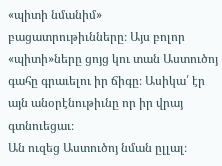«պիտի նմանիմ» բացատրութիւնները։ Այս բոլոր «պիտի»ները ցոյց կու տան Աստուծոյ գահը գրաւելու իր ճիգը։ Ասիկա՛ էր այն անօրէնութիւնը որ իր վրայ գտնուեցաւ։
Ան ուզեց Աստուծոյ նման ըլլալ։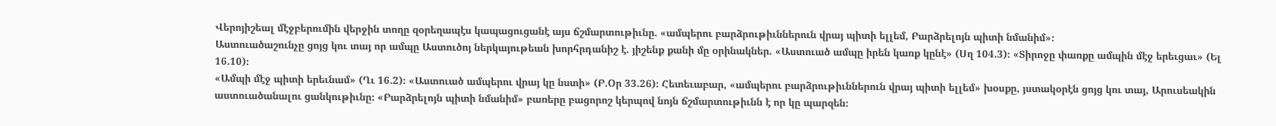Վերոյիշեալ մէջբերումին վերջին տողը զօրեղապէս կապացուցանէ այս ճշմարտութիւնը. «ամպերու բարձրութիւններուն վրայ պիտի ելլեմ, Բարձրելոյն պիտի նմանիմ»։
Աստուածաշունչը ցոյց կու տայ որ ամպը Աստուծոյ ներկայութեան խորհրդանիշ է. յիշենք քանի մը օրինակներ. «Աստուած ամպը իրեն կառք կընէ» (Սղ 104.3)։ «Տիրոջը փառքը ամպին մէջ երեւցաւ» (Ել 16.10)։
«Ամպի մէջ պիտի երեւնամ» (Ղւ 16.2)։ «Աստուած ամպերու վրայ կը նստի» (Բ.Օր 33.26)։ Հետեւաբար, «ամպերու բարձրութիւններուն վրայ պիտի ելլեմ» խօսքը, յստակօրէն ցոյց կու տայ, Արուսեակին աստուածանալու ցանկութիւնը։ «Բարձրելոյն պիտի նմանիմ» բառերը բացորոշ կերպով նոյն ճշմարտութիւնն է որ կը պարզեն։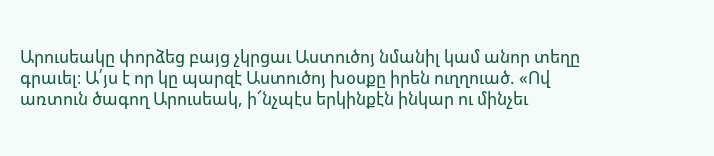Արուսեակը փորձեց բայց չկրցաւ Աստուծոյ նմանիլ կամ անոր տեղը գրաւել։ Ա՛յս է որ կը պարզէ Աստուծոյ խօսքը իրեն ուղղուած. «Ով առտուն ծագող Արուսեակ, ի՜նչպէս երկինքէն ինկար ու մինչեւ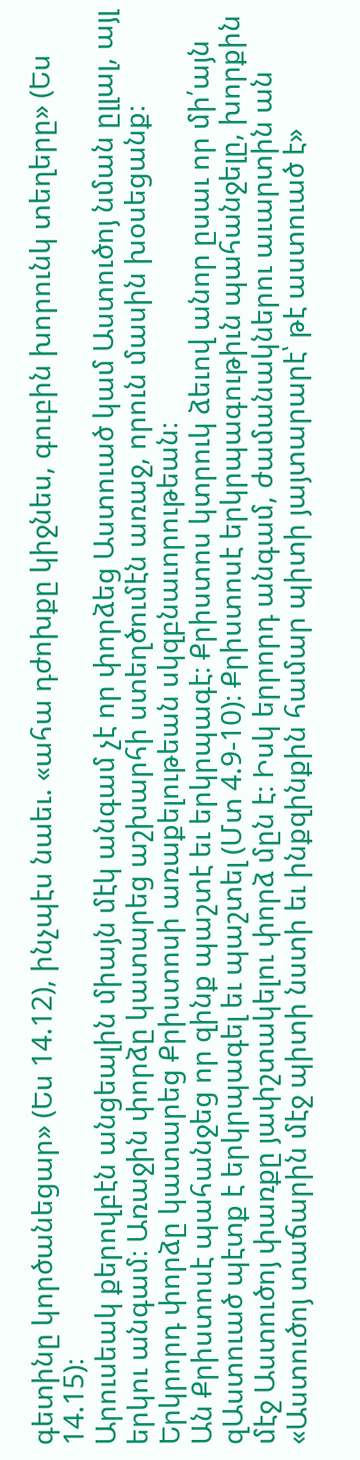գետինը կործանեցար» (Ես 14.12), ինչպէս նաեւ. «ահա դժոխքը կիջնես, գուբին խորունկ տեղերը» (Ես 14.15)։
Արուսեակ քերովբէն անցեալին միայն մէկ անգամ չէ որ փորձեց Աստուած կամ Աստուծոյ նման ըլլալ, այլ երկու անգամ։ Առաջին փորձը կատարեց աշխարհի ստեղծումէն առաջ, որուն մասին խօսեցանք։ Երկրորդ փորձը կատարեց Քրիստոսի առաքելութեան սկզբնաւորութեան։
Ան Քրիստոսէ պահանջեց որ զինք պաշտէ եւ երկրպագէ։ Քրիստոս կտրուկ ձեւով անոր ըսաւ որ մի՛այն զԱստուած պէտք է երկրպագել եւ պաշտել (Մտ 4.9-10)։ Քրիստոսէ երկրպագութիւն պահանջելը, խորքին մէջ Աստուծոյ փառքը յափշտակելու փորձ մըն է։ Իսկ երրորդ անգամ, ժամանակներու աւարտին ան «Աստուծոյ տաճարին մէջ պիտի նստի եւ ինքզինքին համար պիտի յայտարարէ՝ թէ աստուած է»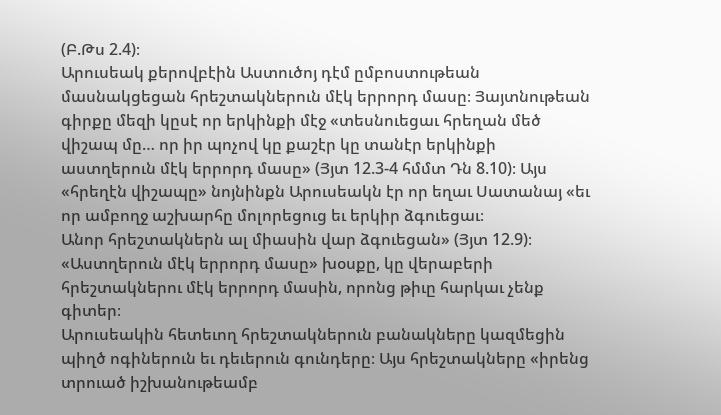(Բ.Թս 2.4)։
Արուսեակ քերովբէին Աստուծոյ դէմ ըմբոստութեան մասնակցեցան հրեշտակներուն մէկ երրորդ մասը։ Յայտնութեան գիրքը մեզի կըսէ որ երկինքի մէջ «տեսնուեցաւ հրեղան մեծ վիշապ մը… որ իր պոչով կը քաշէր կը տանէր երկինքի աստղերուն մէկ երրորդ մասը» (Յյտ 12.3-4 հմմտ Դն 8.10)։ Այս «հրեղէն վիշապը» նոյնինքն Արուսեակն էր որ եղաւ Սատանայ «եւ որ ամբողջ աշխարհը մոլորեցուց եւ երկիր ձգուեցաւ։
Անոր հրեշտակներն ալ միասին վար ձգուեցան» (Յյտ 12.9)։ «Աստղերուն մէկ երրորդ մասը» խօսքը, կը վերաբերի հրեշտակներու մէկ երրորդ մասին, որոնց թիւը հարկաւ չենք գիտեր։
Արուսեակին հետեւող հրեշտակներուն բանակները կազմեցին պիղծ ոգիներուն եւ դեւերուն գունդերը։ Այս հրեշտակները «իրենց տրուած իշխանութեամբ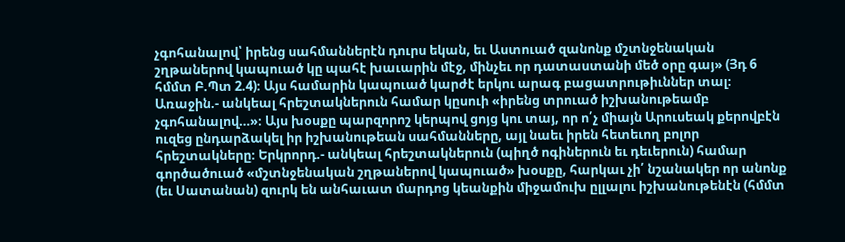չգոհանալով՝ իրենց սահմաններէն դուրս եկան, եւ Աստուած զանոնք մշտնջենական շղթաներով կապուած կը պահէ խաւարին մէջ, մինչեւ որ դատաստանի մեծ օրը գայ» (Յդ 6 հմմտ Բ.Պտ 2.4)։ Այս համարին կապուած կարժէ երկու արագ բացատրութիւններ տալ։
Առաջին.- անկեալ հրեշտակներուն համար կըսուի «իրենց տրուած իշխանութեամբ չգոհանալով…»։ Այս խօսքը պարզորոշ կերպով ցոյց կու տայ, որ ո՛չ միայն Արուսեակ քերովբէն ուզեց ընդարձակել իր իշխանութեան սահմանները, այլ նաեւ իրեն հետեւող բոլոր հրեշտակները։ Երկրորդ.- անկեալ հրեշտակներուն (պիղծ ոգիներուն եւ դեւերուն) համար գործածուած «մշտնջենական շղթաներով կապուած» խօսքը, հարկաւ չի՛ նշանակեր որ անոնք (եւ Սատանան) զուրկ են անհաւատ մարդոց կեանքին միջամուխ ըլլալու իշխանութենէն (հմմտ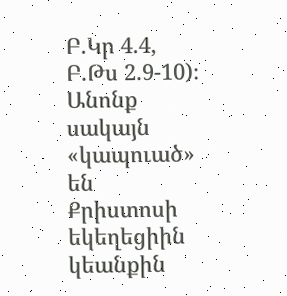Բ.Կր 4.4, Բ.Թս 2.9-10)։ Անոնք սակայն «կապուած» են Քրիստոսի եկեղեցիին կեանքին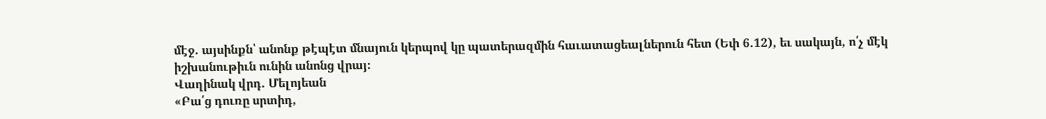մէջ. այսինքն՝ անոնք թէպէտ մնայուն կերպով կը պատերազմին հաւատացեալներուն հետ (Եփ 6.12), եւ սակայն, ո՛չ մէկ իշխանութիւն ունին անոնց վրայ։
Վաղինակ վրդ. Մելոյեան
«Բա՛ց դուռը սրտիդ,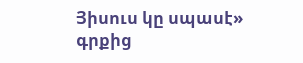Յիսուս կը սպասէ» գրքից